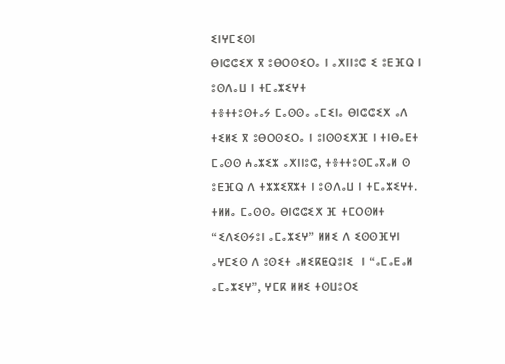ⵉⵏⵖⵎⵉⵙⵏ
ⴱⵏⵛⵛⵉⵅ ⴳ ⵓⴱⵔⵙⵉⵔⴰ ⵏ ⴰⵅⵏⵏⵓⵛ ⵉ ⵓⴹⴼⵕ ⵏ ⵓⵙⴷⴰⵡ ⵏ ⵜⵎⴰⵣⵉⵖⵜ
ⵜⴻⵜⵜⵓⵙⵜⴰⵢ ⵎⴰⵙⵙⴰ ⴰⵎⵉⵏⴰ ⴱⵏⵛⵛⵉⵅ ⴰⴷ ⵜⵉⵍⵉ ⴳ ⵓⴱⵔⵙⵉⵔⴰ ⵏ ⵓⵏⵙⵙⵉⵅⴼ ⵏ ⵜⵏⴱⴰⴹⵜ ⵎⴰⵙⵙ ⵄⴰⵣⵉⵣ ⴰⵅⵏⵏⵓⵛ, ⵜⴻⵜⵜⵓⵙⵎⴰⴳⴰⵍ ⵙ ⵓⴹⴼⵕ ⴷ ⵜⵣⵣⵉⴳⵣⵜ ⵏ ⵓⵙⴷⴰⵡ ⵏ ⵜⵎⴰⵣⵉⵖⵜ.
ⵜⵍⵍⴰ ⵎⴰⵙⵙⴰ ⴱⵏⵛⵛⵉⵅ ⴼ ⵜⵎⵔⵙⵍⵜ “ⵉⴷⵉⵙⵢⵓⵏ ⴰⵎⴰⵣⵉⵖ” ⵍⵍⵉ ⴷ ⵉⵙⵙⴼⵖⵏ ⴰⵖⵎⵉⵙ ⴷ ⵓⵙⵉⵜ ⴰⵍⵉⴽⵟⵕⵓⵏⵉ  ⵏ “ⴰⵎⴰⴹⴰⵍ ⴰⵎⴰⵣⵉⵖ”, ⵖⵎⴽ ⵍⵍⵉ ⵜⵙⵡⵓⵔⵉ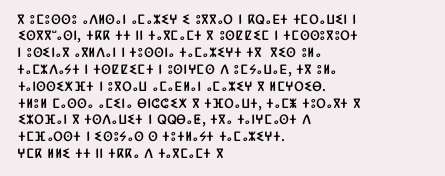ⴳ ⵓⵎⵓⵙⵙⵓ ⴰⴷⵍⵙⴰⵏ ⴰⵎⴰⵣⵉⵖ ⵉ ⵓⴳⴳⴰⵔ ⵏ ⴽⵕⴰⴹⵜ ⵜⵎⵔⴰⵡⵉⵏ ⵏ ⵉⵙⴳⴳⵯⴰⵙⵏ, ⵜⴽⴽ ⵜⵜ ⵏⵏ ⵜⴰⴳⵎⴰⵎⵜ ⴳ ⵓⵙⵇⵇⵉⵎ ⵏ ⵜⵎⵙⵙⵓⴳⵓⵔⵜ ⵏ ⵓⵙⵉⵏⴰⴳ ⴰⴳⵍⴷⴰⵏ ⵏ ⵜⵓⵙⵙⵏⴰ ⵜⴰⵎⴰⵣⵉⵖⵜ ⵜⴳ  ⴳⵉⵙ ⵓⵍⴰ ⵜⴰⵎⵣⴷⴰⵢⵜ ⵏ ⵜⵙⵇⵇⵉⵎⵜ ⵏ ⵓⵙⵏⵖⵎⵙ ⴷ ⵓⵎⵢⴰⵡⴰⴹ, ⵜⴳ ⵓⵍⴰ ⵜⴰⵏⵙⵙⵉⵅⴼⵜ ⵏ ⵓⴳⵔⴰⵡ ⴰⵎⴰⴹⵍⴰⵏ ⴰⵎⴰⵣⵉⵖ ⴳ ⵍⵎⵖⵔⵉⴱ.
ⵜⵍⵓⵍ ⵎⴰⵙⵙⴰ ⴰⵎⵉⵏⴰ ⴱⵏⵛⵛⵉⵅ ⴳ ⵜⴼⵔⴰⵡⵜ, ⵜⴰⵎⵥ ⵜⵓⵔⴰⴳⵜ ⴳ ⵉⵣⵔⴼⴰⵏ ⴳ ⵜⵙⴷⴰⵡⵉⵜ ⵏ ⵕⵕⴱⴰⵟ, ⵜⴳⴰ ⵜⴰⵏⵖⵎⴰⵙⵜ ⴷ ⵜⵎⴼⴰⵔⵙⵜ ⵏ ⵉⵙⵓⵢⴰⵙ ⵙ ⵜⵓⵜⵍⴰⵢⵜ ⵜⴰⵎⴰⵣⵉⵖⵜ.
ⵖⵎⴽ ⵍⵍⵉ ⵜⵜ ⵏⵏ ⵜⴽⴽⴰ ⴷ ⵜⴰⴳⵎⴰⵎⵜ ⴳ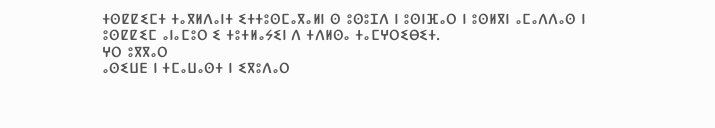ⵜⵙⵇⵇⵉⵎⵜ ⵜⴰⴳⵍⴷⴰⵏⵜ ⵉⵜⵜⵓⵙⵎⴰⴳⴰⵍⵏ ⵙ ⵓⵙⵓⵊⴷ ⵏ ⵓⵙⵏⴼⴰⵔ ⵏ ⵓⵙⵍⴳⵏ ⴰⵎⴰⴷⴷⴰⵙ ⵏ ⵓⵙⵇⵇⵉⵎ ⴰⵏⴰⵎⵓⵔ ⵉ ⵜⵓⵜⵍⴰⵢⵉⵏ ⴷ ⵜⴷⵍⵙⴰ ⵜⴰⵎⵖⵔⵉⴱⵉⵜ.
ⵖⵔ ⵓⴳⴳⴰⵔ
ⴰⵙⵉⵡⴹ ⵏ ⵜⵎⴰⵡⴰⵙⵜ ⵏ ⵉⴳⵓⴷⴰⵔ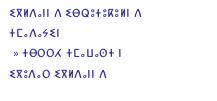ⵉⴳⵍⴷⴰⵏⵏ ⴷ ⵉⴱⵕⵓⵜⵓⴽⵓⵍⵏ ⴷ ⵜⵎⴰⴷⴰⵢⵉⵏ
 » ⵜⴱⵔⵔⵃ ⵜⵎⴰⵡⴰⵙⵜ ⵏ ⵉⴳⵓⴷⴰⵔ ⵉⴳⵍⴷⴰⵏⵏ ⴷ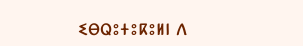ⵉⴱⵕⵓⵜⵓⴽⵓⵍⵏ ⴷ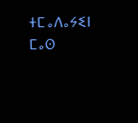ⵜⵎⴰⴷⴰⵢⵉⵏ ⵎⴰⵙ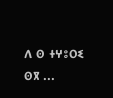ⴷ ⵙ ⵜⵖⵓⵔⵉ ⵙⴳ ...